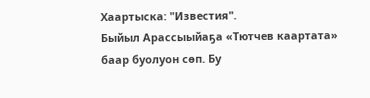Хаартыска: "Известия".
Быйыл Арассыыйаҕа «Тютчев каартата» баар буолуон сөп. Бу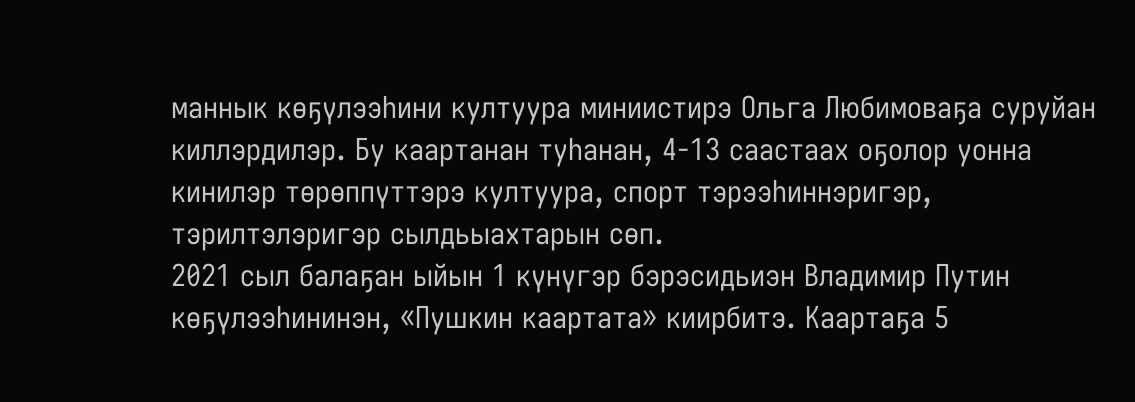маннык көҕүлээһини култуура миниистирэ Ольга Любимоваҕа суруйан киллэрдилэр. Бу каартанан туһанан, 4-13 саастаах оҕолор уонна кинилэр төрөппүттэрэ култуура, спорт тэрээһиннэригэр, тэрилтэлэригэр сылдьыахтарын сөп.
2021 сыл балаҕан ыйын 1 күнүгэр бэрэсидьиэн Владимир Путин көҕүлээһининэн, «Пушкин каартата» киирбитэ. Каартаҕа 5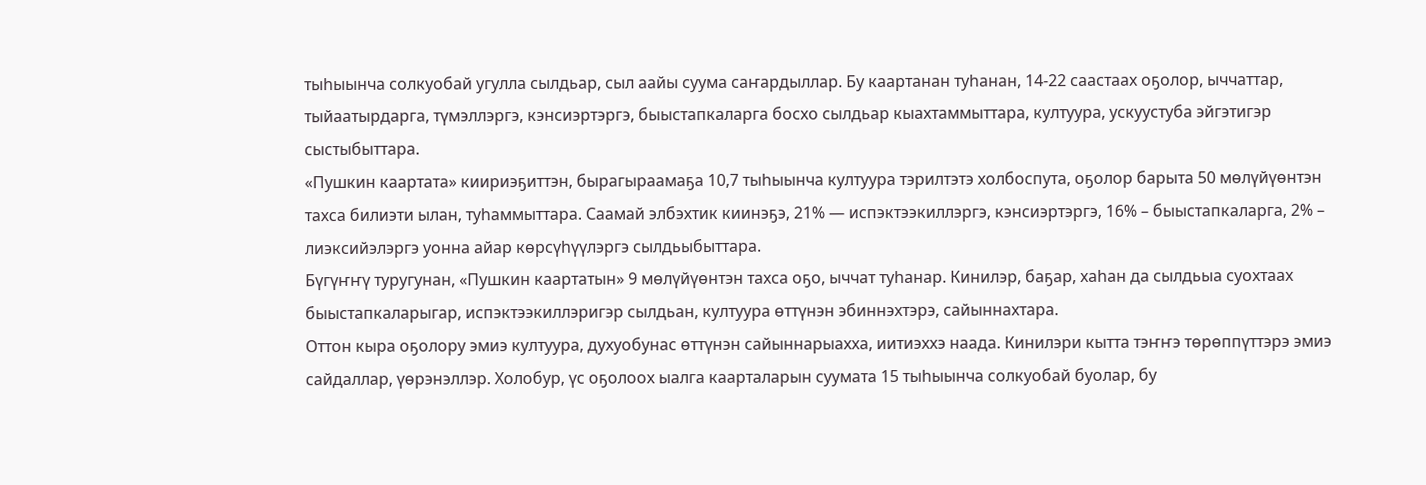тыһыынча солкуобай угулла сылдьар, сыл аайы суума саҥардыллар. Бу каартанан туһанан, 14-22 саастаах оҕолор, ыччаттар, тыйаатырдарга, түмэллэргэ, кэнсиэртэргэ, быыстапкаларга босхо сылдьар кыахтаммыттара, култуура, ускуустуба эйгэтигэр сыстыбыттара.
«Пушкин каартата» киириэҕиттэн, бырагыраамаҕа 10,7 тыһыынча култуура тэрилтэтэ холбоспута, оҕолор барыта 50 мөлүйүөнтэн тахса билиэти ылан, туһаммыттара. Саамай элбэхтик киинэҕэ, 21% — испэктээкиллэргэ, кэнсиэртэргэ, 16% – быыстапкаларга, 2% – лиэксийэлэргэ уонна айар көрсүһүүлэргэ сылдьыбыттара.
Бүгүҥҥү туругунан, «Пушкин каартатын» 9 мөлүйүөнтэн тахса оҕо, ыччат туһанар. Кинилэр, баҕар, хаһан да сылдьыа суохтаах быыстапкаларыгар, испэктээкиллэригэр сылдьан, култуура өттүнэн эбиннэхтэрэ, сайыннахтара.
Оттон кыра оҕолору эмиэ култуура, духуобунас өттүнэн сайыннарыахха, иитиэххэ наада. Кинилэри кытта тэҥҥэ төрөппүттэрэ эмиэ сайдаллар, үөрэнэллэр. Холобур, үс оҕолоох ыалга каарталарын суумата 15 тыһыынча солкуобай буолар, бу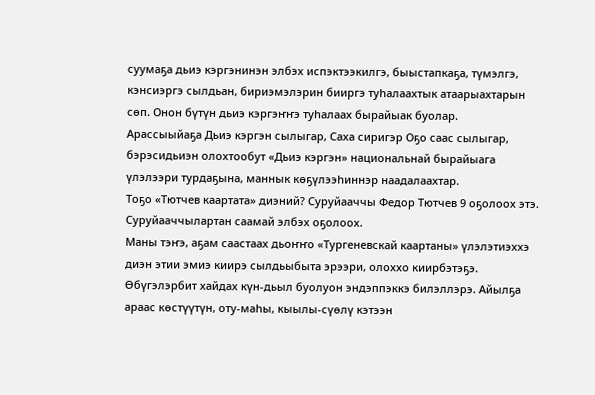суумаҕа дьиэ кэргэнинэн элбэх испэктээкилгэ, быыстапкаҕа, түмэлгэ, кэнсиэргэ сылдьан, бириэмэлэрин бииргэ туһалаахтык атаарыахтарын сөп. Онон бүтүн дьиэ кэргэҥҥэ туһалаах бырайыак буолар.
Арассыыйаҕа Дьиэ кэргэн сылыгар, Саха сиригэр Оҕо саас сылыгар, бэрэсидьиэн олохтообут «Дьиэ кэргэн» национальнай бырайыага үлэлээри турдаҕына, маннык көҕүлээһиннэр наадалаахтар.
Тоҕо «Тютчев каартата» диэний? Суруйааччы Федор Тютчев 9 оҕолоох этэ. Суруйааччылартан саамай элбэх оҕолоох.
Маны тэҥэ, аҕам саастаах дьоҥҥо «Тургеневскай каартаны» үлэлэтиэххэ диэн этии эмиэ киирэ сылдьыбыта эрээри, олоххо киирбэтэҕэ.
Өбүгэлэрбит хайдах күн-дьыл буолуон эндэппэккэ билэллэрэ. Айылҕа араас көстүүтүн, оту-маһы, кыылы-сүөлү кэтээн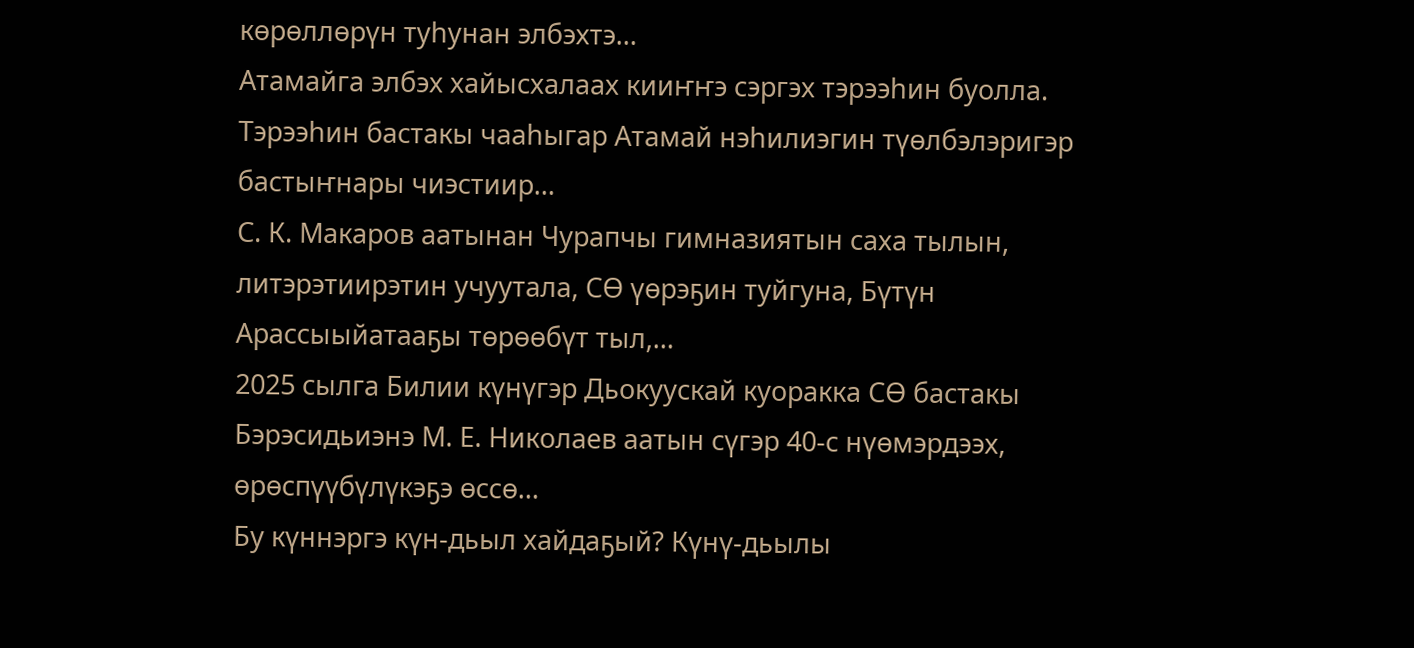көрөллөрүн туһунан элбэхтэ…
Атамайга элбэх хайысхалаах кииҥҥэ сэргэх тэрээһин буолла. Тэрээһин бастакы чааһыгар Атамай нэһилиэгин түөлбэлэригэр бастыҥнары чиэстиир…
С. К. Макаров аатынан Чурапчы гимназиятын саха тылын, литэрэтиирэтин учуутала, СӨ үөрэҕин туйгуна, Бүтүн Арассыыйатааҕы төрөөбүт тыл,…
2025 сылга Билии күнүгэр Дьокуускай куоракка СӨ бастакы Бэрэсидьиэнэ М. Е. Николаев аатын сүгэр 40‑с нүөмэрдээх, өрөспүүбүлүкэҕэ өссө…
Бу күннэргэ күн-дьыл хайдаҕый? Күнү-дьылы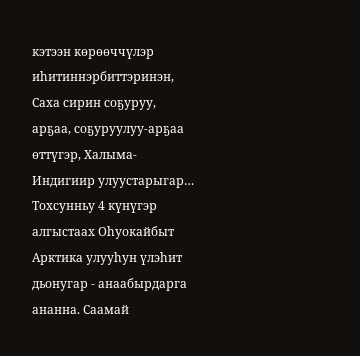кэтээн көрөөччүлэр иһитиннэрбиттэринэн, Саха сирин соҕуруу, арҕаа, соҕуруулуу-арҕаа өттүгэр, Халыма-Индигиир улуустарыгар…
Тохсунньу 4 күнүгэр алгыстаах Оһуокайбыт Арктика улууһун үлэһит дьонугар - анаабырдарга ананна. Саамай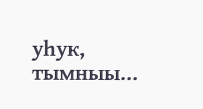уһук, тымныы…